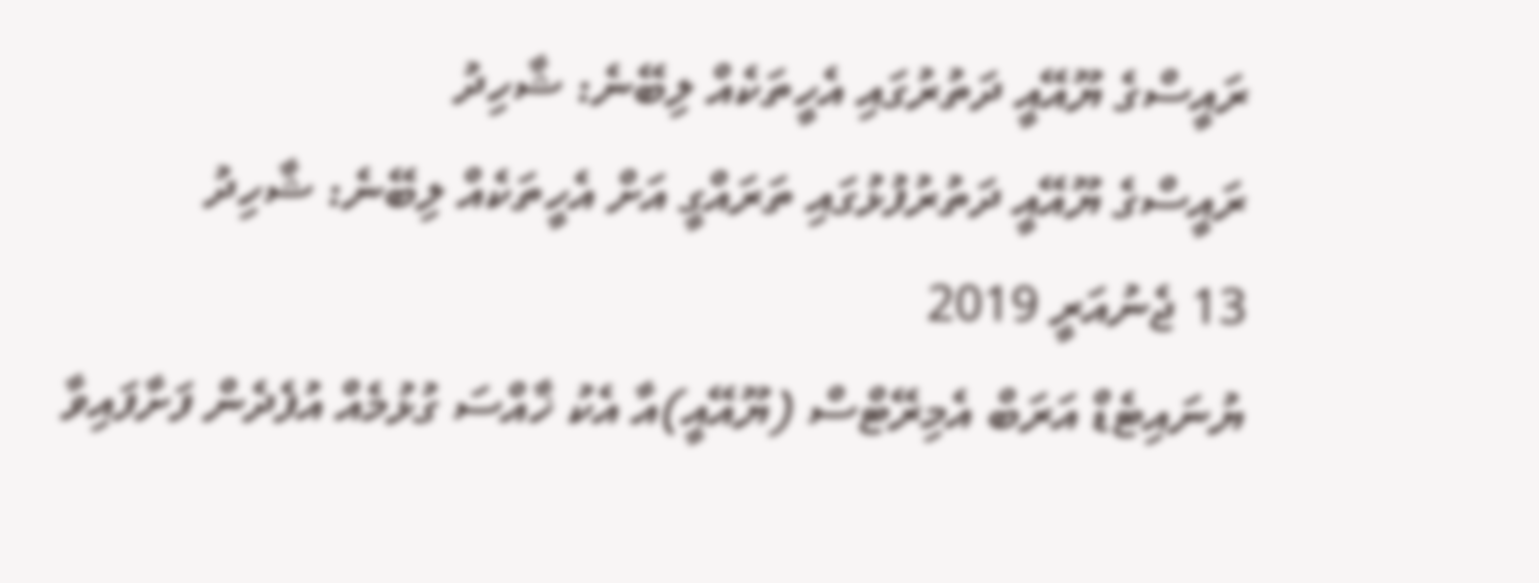ރައީސްގެ ޔޫއޭއީ ދަތުރުގައި އެހީތަކެއް ލިބޭނެ: ޝާހިދު
ރައީސްގެ ޔޫއޭއީ ދަތުރުފުޅުގައި ތަރައްގީ އަށް އެހީތަކެއް ލިބޭނެ: ޝާހިދު
13 ޖެނުއަރީ 2019
ޔުނައިޓެޑް އަރަބް އެމިރޭޓްސް (ޔޫއޭއީ)އާ އެކު ޚާއްސަ ގުޅުމެއް އުފެދެން ފަށާފައިވާ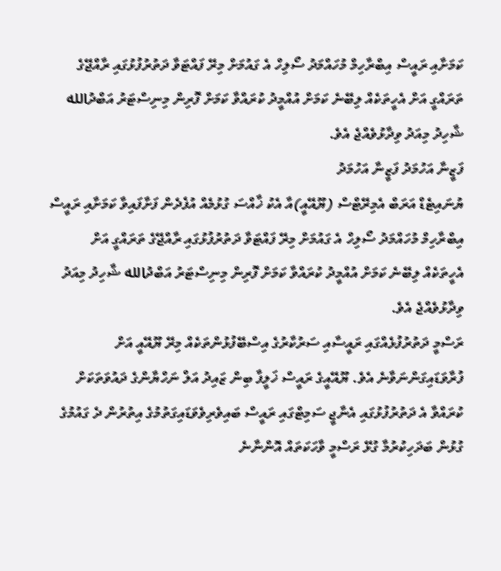ކަމަށާއި ރައީސް އިބްރާހިމް މުހައްމަދު ސޯލިހް އެ ގައުމަށް މިރޭ ފައްޓަވާ ދަތުރުފުޅުގައި ރާއްޖޭގެ ތަރައްގީ އަށް އެހީތަކެއް ލިބޭނެ ކަމަށް އުއްމީދު ކުރައްވާ ކަމަށް ފޮރިން މިނިސްޓަރު އަބްދުالله ޝާހިދު މިއަދު ވިދާޅުވެއްޖެ އެވެ.
ފަޒީނާ އަހުމަދު ފަޒީނާ އަހުމަދު
ޔުނައިޓެޑް އަރަބް އެމިރޭޓްސް (ޔޫއޭއީ)އާ އެކު ޚާއްސަ ގުޅުމެއް އުފެދެން ފަށާފައިވާ ކަމަށާއި ރައީސް އިބްރާހިމް މުހައްމަދު ސޯލިހް އެ ގައުމަށް މިރޭ ފައްޓަވާ ދަތުރުފުޅުގައި ރާއްޖޭގެ ތަރައްގީ އަށް އެހީތަކެއް ލިބޭނެ ކަމަށް އުއްމީދު ކުރައްވާ ކަމަށް ފޮރިން މިނިސްޓަރު އަބްދުالله ޝާހިދު މިއަދު ވިދާޅުވެއްޖެ އެވެ.
ރަސްމީ ދަތުރުފުޅެއްގައި ރައީސާއި ސަރުކާރުގެ އިސްބޭފުޅުންތަކެއް މިރޭ ޔޫއޭއީ އަށް ފުރާވަޑައިގަންނަވާނެ އެވެ. ޔޫއޭއީގެ ރައީސް ޚަލީފާ ބިން ޒައިދު އަލް ނަހްޔާންގެ ދައުވަތަކަށް ކުރައްވާ އެ ދަތުރުފުޅުގައި އެނާޖީ ސަމިޓްގައި ރައީސް ބައިވެރިވެވަޑައިގަތުމުގެ އިތުރުން ދެ ގައުމުގެ ގުޅުން ބަދަހިކުރުމާ ގުޅޭ ރަސްމީ ވާހަކަތައް އޮންނާނެ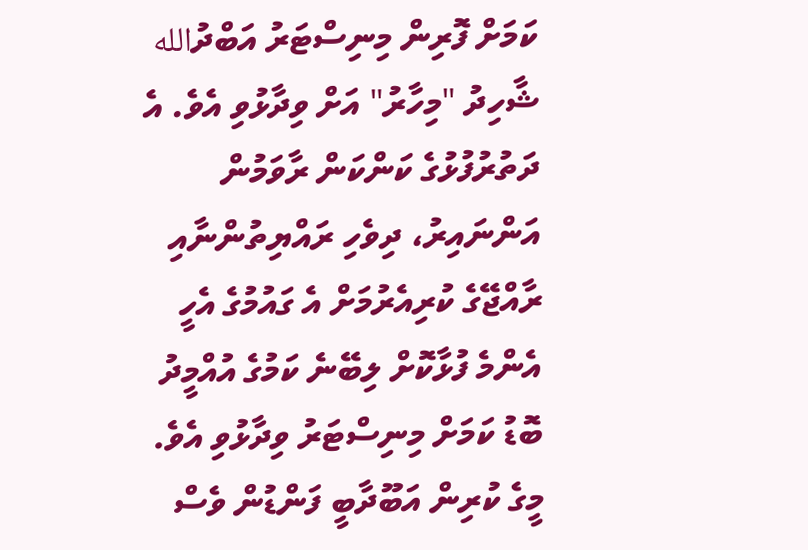ކަމަށް ފޮރިން މިނިސްޓަރު އަބްދުالله ޝާހިދު "މިހާރު" އަށް ވިދާޅުވި އެވެ. އެ ދަތުރުފުޅުގެ ކަންކަން ރާވަމުން އަންނައިރު، ދިވެހި ރައްޔިތުންނާއި ރާއްޖޭގެ ކުރިއެރުމަށް އެ ގައުމުގެ އެހީ އެންމެ ފުޅާކޮށް ލިބޭނެ ކަމުގެ އުއްމީދު ބޮޑު ކަމަށް މިނިސްޓަރު ވިދާޅުވި އެވެ.
މީގެ ކުރިން އަބޫދާބީ ފަންޑުން ވެސް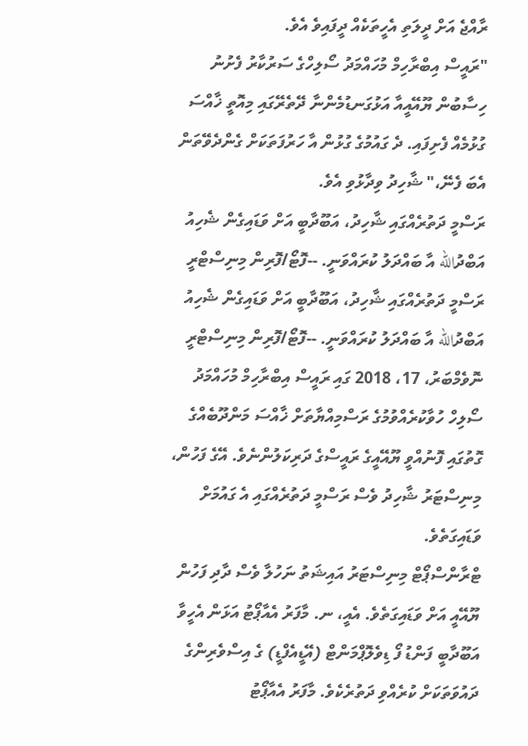ރާއްޖެ އަށް ދީލަތި އެހީތަކެއް ދީފައިވެ އެވެ.
"ރައީސް އިބްރާހިމް މުހައްމަދު ސޯލިހްގެ ސަރުކާރު ފެށުނު ހިސާބުން ޔޫއޭއީއާ އަޅުގަނޑުމެންނާ ދޭތެރޭގައި މިއޮތީ ޚާއްސަ ގުޅުމެއް ފެށިފައި. ދެ ގައުމުގެ ގުޅުން އާ ހަރުފަތަކަށް ގެންދެވޭތަން އެބަ ފެނޭ،" ޝާހިދު ވިދާޅުވި އެވެ.
ރަސްމީ ދަތުރެއްގައި ޝާހިދު، އަބޫދާބީ އަށް ވަޑައިގެން ޝެހިއު އަބްދުالله އާ ބައްދަލު ކުރައްވަނީ. --ފޮޓޯ/ފޮރިން މިނިސްޓްރީ
ރަސްމީ ދަތުރެއްގައި ޝާހިދު، އަބޫދާބީ އަށް ވަޑައިގެން ޝެހިއު އަބްދުالله އާ ބައްދަލު ކުރައްވަނީ. --ފޮޓޯ/ފޮރިން މިނިސްޓްރީ
ނޮވެމްބަރު، 17، 2018 ގައި ރައީސް އިބްރާހިމް މުހައްމަދު ސޯލިހް ހުވާކުރެއްވުމުގެ ރަސްމިއްޔާތަށް ޚާއްސަ މަންދޫބެއްގެ ގޮތުގައި ފޮނުއްވީ ޔޫއޭއީގެ ރައީސްގެ ދަރިކަލުންނެވެ. އޭގެ ފަހުން، މިނިސްޓަރު ޝާހިދު ވެސް ރަސްމީ ދަތުރެއްގައި އެ ގައުމަށް ވަޑައިގަތެވެ.
ޓްރާންސްޕޯޓް މިނިސްޓަރު އައިޝަތު ނަހުލާ ވެސް ދާދި ފަހުން ޔޫއޭއީ އަށް ވަޑައިގަތެވެ. އެއީ، ނ. މާފަރު އެއާޕޯޓު އަޅަން އެހީވާ އަބޫދާބީ ފަންޑު ފޯ ޑިވެލޮޕްމަންޓް (އޭޑީއެފްޑީ) ގެ އިސްވެރިންގެ ދައުވަތަކަށް ކުރެއްވި ދަތުރެކެވެ. މާފަރު އެއާޕޯޓު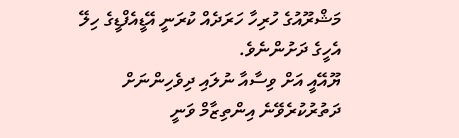މަޝްރޫއުގެ ހުރިހާ ހަރަދެއް ކުރަނީ އޭޑީއެފްޑީގެ ހިލޭ އެހީގެ ދަށުންނެވެ.
ޔޫއޭއީ އަށް ވިސާއާ ނުލައި ދިވެހިންނަށް ދަތުރުކުރެވޭނެ އިންތިޒާމް ވަނީ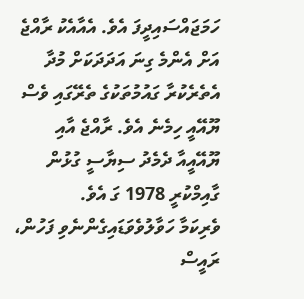ހަމަޖައްސައިދީފަ އެވެ. އެއާއެކު ރާއްޖެ އަށް އެންމެ ގިނަ އަދަދަކަށް މުދާ އެތެރެކުރާ ގައުމުތަކުގެ ތެރޭގައި ވެސް ޔޫއޭއީ ހިމެނެ އެވެ. ރާއްޖެ އާއި ޔޫއޭއީއާ ދެމެދު ސިޔާސީ ގުޅުން ގާއިމްކުރީ 1978 ގަ އެވެ.
ވެރިކަމާ ހަވާލުވެވަޑައިގެންނެވި ފަހުން، ރައީސް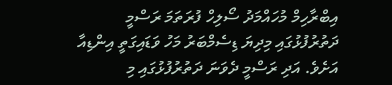އިބްރާހިމް މުހައްމަދު ސޯލިހް ފުރަތަމަ ރަސްމީ ދަތުރުފުޅުގައި މިދިޔަ ޑިސެމްބަރު މަހު ވަޑައިގަތީ އިންޑިއާ އަށެވެ. އަދި ރަސްމީ ދެވަނަ ދަތުރުފުޅުގައި މި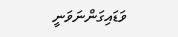ވަޑައިގަންނަވަނީ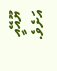ޔޫއޭއީ އަށެވެ.